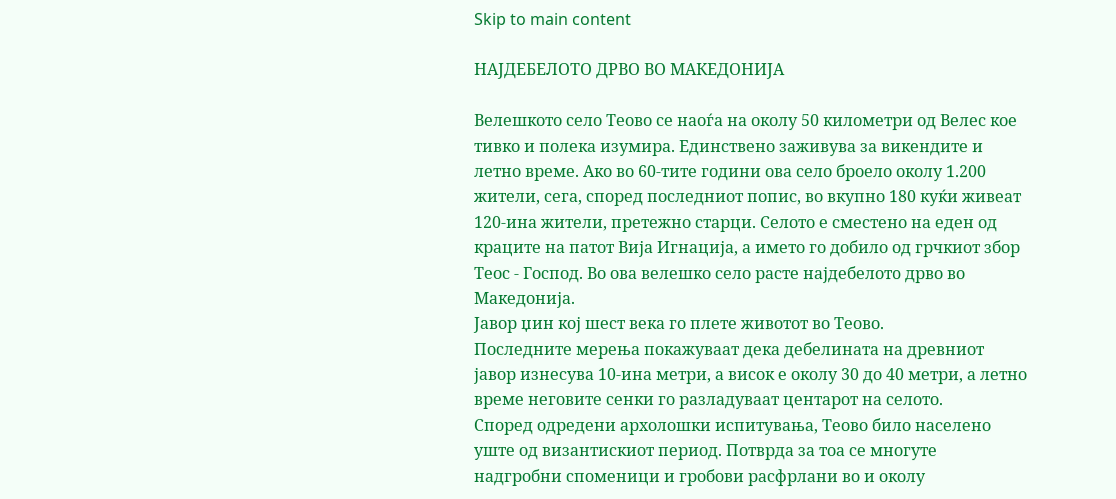Skip to main content

НАЈДЕБЕЛОТО ДРВО ВО МАКЕДОНИЈА

Велешкото село Теово се наоѓа на околу 50 километри од Велес кое тивко и полека изумира. Единствено заживува за викендите и летно време. Ако во 60-тите години ова село броело околу 1.200 жители, сега, според последниот попис, во вкупно 180 куќи живеат 120-ина жители, претежно старци. Селото е сместено на еден од краците на патот Вија Игнација, а името го добило од грчкиот збор Теос - Господ. Во ова велешко село расте најдебелотo дрво во Македонија.
Јавор џин кој шест века го плете животот во Теово.
Последните мерења покажуваат дека дебелината на древниот јавор изнесува 10-ина метри, а висок е околу 30 до 40 метри, а летно време неговите сенки го разладуваат центарот на селото.
Според одредени архолошки испитувања, Теово било населено уште од византискиот период. Потврда за тоа се многуте надгробни споменици и гробови расфрлани во и околу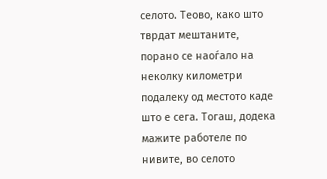селото. Теово, како што тврдат мештаните, порано се наоѓало на неколку километри подалеку од местото каде што е сега. Тогаш, додека мажите работеле по нивите, во селото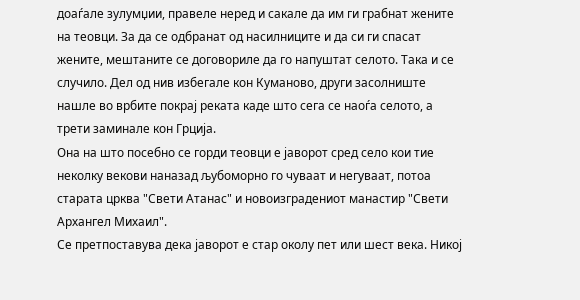доаѓале зулумџии, правеле неред и сакале да им ги грабнат жените на теовци. За да се одбранат од насилниците и да си ги спасат жените, мештаните се договориле да го напуштат селото. Така и се случило. Дел од нив избегале кон Куманово, други засолниште нашле во врбите покрај реката каде што сега се наоѓа селото, а трети заминале кон Грција.
Она на што посебно се горди теовци е јаворот сред село кои тие неколку векови наназад љубоморно го чуваат и негуваат, потоа старата црква "Свети Атанас" и новоизградениот манастир "Свети Архангел Михаил".
Се претпоставува дека јаворот е стар околу пет или шест века. Никој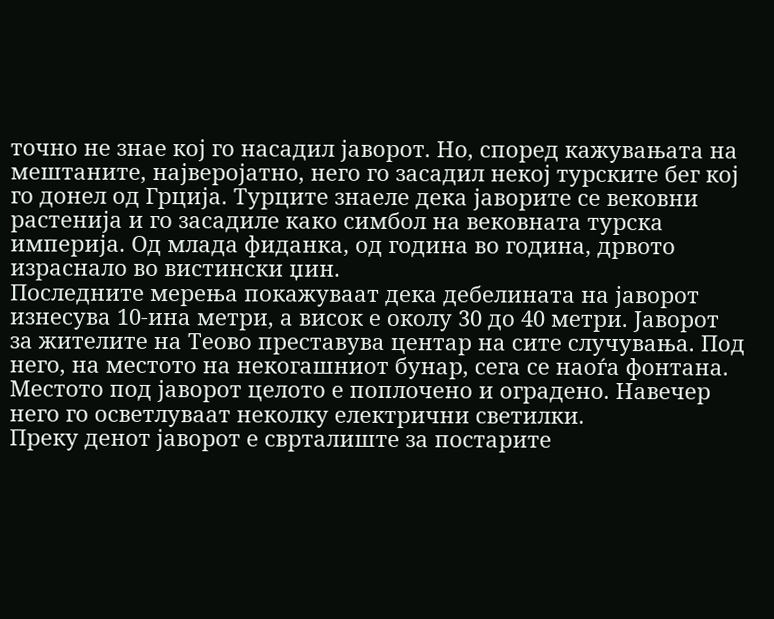точно не знае кој го насадил јаворот. Но, според кажувањата на мештаните, најверојатно, него го засадил некој турските бег кој го донел од Грција. Турците знаеле дека јаворите се вековни растенија и го засадиле како симбол на вековната турска империја. Од млада фиданка, од година во година, дрвото израснало во вистински џин.
Последните мерења покажуваат дека дебелината на јаворот изнесува 10-ина метри, а висок е околу 30 до 40 метри. Јаворот за жителите на Теово преставува центар на сите случувања. Под него, на местото на некогашниот бунар, сега се наоѓа фонтана. Местото под јаворот целото е поплочено и оградено. Навечер него го осветлуваат неколку електрични светилки.
Преку денот јаворот е сврталиште за постарите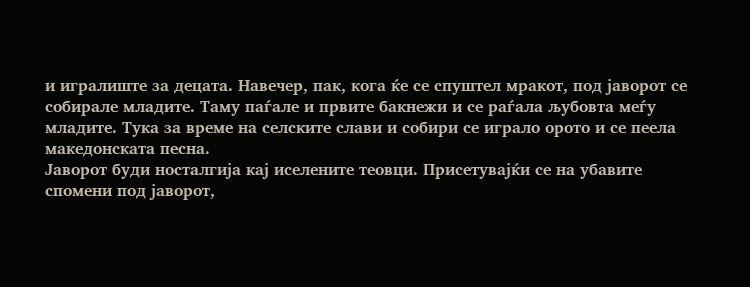и игралиште за децата. Навечер, пак, кога ќе се спуштел мракот, под јаворот се собирале младите. Таму паѓале и првите бакнежи и се раѓала љубовта меѓу младите. Тука за време на селските слави и собири се играло орото и се пеела македонската песна.
Јаворот буди носталгија кај иселените теовци. Присетувајќи се на убавите спомени под јаворот,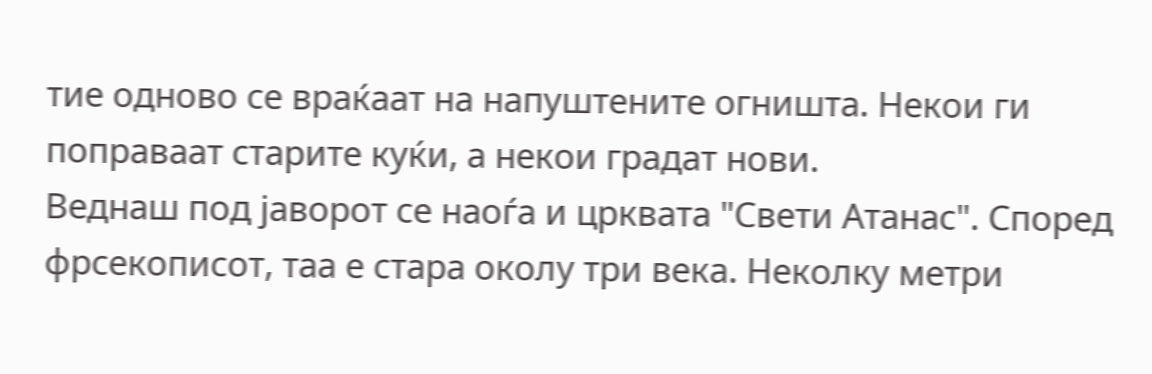тие одново се враќаат на напуштените огништа. Некои ги поправаат старите куќи, а некои градат нови.
Веднаш под јаворот се наоѓа и црквата "Свети Атанас". Според фрсекописот, таа е стара околу три века. Неколку метри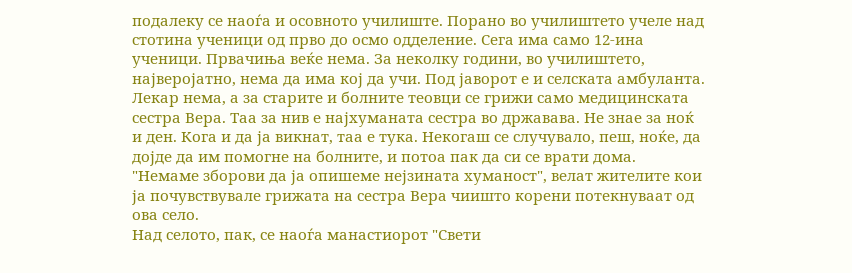подалеку се наоѓа и осовното училиште. Порано во училиштето учеле над стотина ученици од прво до осмо одделение. Сега има само 12-ина ученици. Првачиња веќе нема. За неколку години, во училиштето, најверојатно, нема да има кој да учи. Под јаворот е и селската амбуланта. Лекар нема, а за старите и болните теовци се грижи само медицинската сестра Вера. Таа за нив е најхуманата сестра во државава. Не знае за ноќ и ден. Кога и да ја викнат, таа е тука. Некогаш се случувало, пеш, ноќе, да дојде да им помогне на болните, и потоа пак да си се врати дома. "Немаме зборови да ја опишеме нејзината хуманост", велат жителите кои ја почувствувале грижата на сестра Вера чиишто корени потекнуваат од ова село.
Над селото, пак, се наоѓа манастиорот "Свети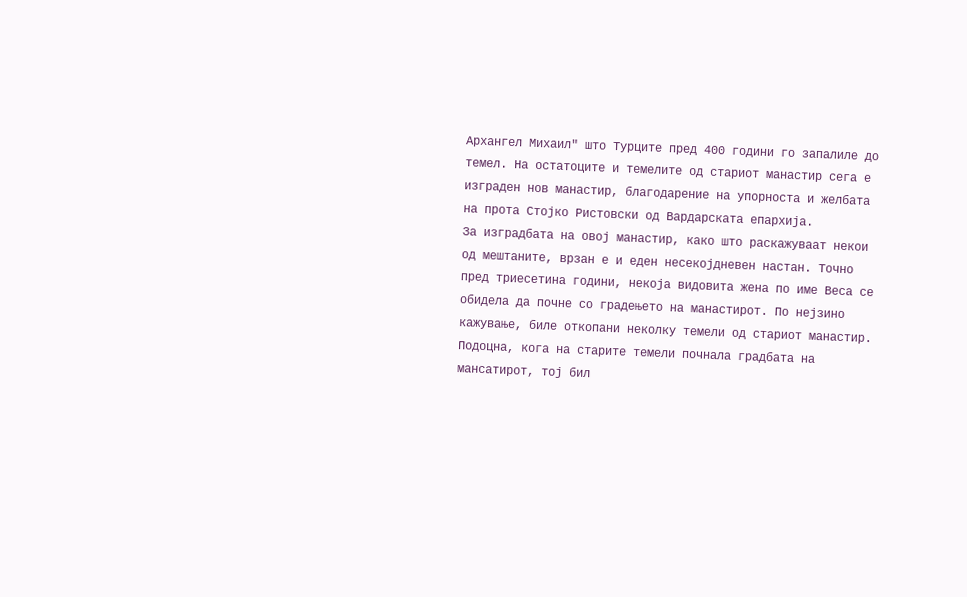Архангел Михаил" што Турците пред 400 години го запалиле до темел. На остатоците и темелите од стариот манастир сега е изграден нов манастир, благодарение на упорноста и желбата на прота Стојко Ристовски од Вардарската епархија.
За изградбата на овој манастир, како што раскажуваат некои од мештаните, врзан е и еден несекојдневен настан. Точно пред триесетина години, некоја видовита жена по име Веса се обидела да почне со градењето на манастирот. По нејзино кажување, биле откопани неколку темели од стариот манастир. Подоцна, кога на старите темели почнала градбата на мансатирот, тој бил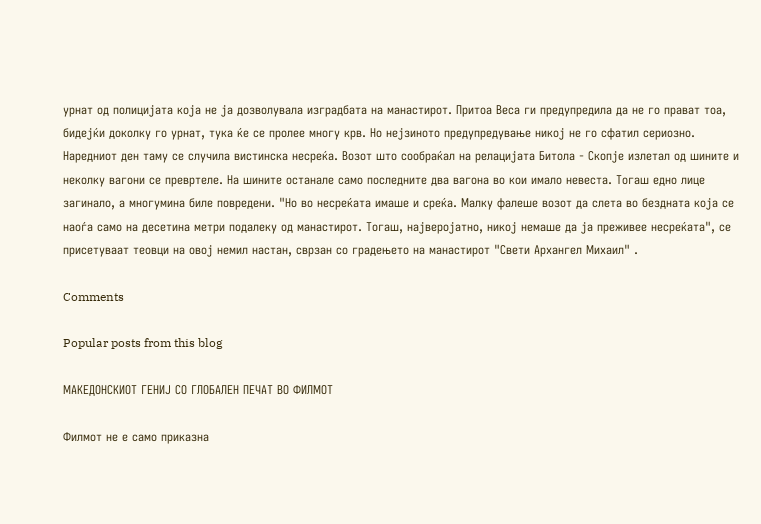урнат од полицијата која не ја дозволувала изградбата на манастирот. Притоа Веса ги предупредила да не го прават тоа, бидејќи доколку го урнат, тука ќе се пролее многу крв. Но нејзиното предупредување никој не го сфатил сериозно. Наредниот ден таму се случила вистинска несреќа. Возот што сообраќал на релацијата Битола - Скопје излетал од шините и неколку вагони се превртеле. На шините останале само последните два вагона во кои имало невеста. Тогаш едно лице загинало, а многумина биле повредени. "Но во несреќата имаше и среќа. Малку фалеше возот да слета во бездната која се наоѓа само на десетина метри подалеку од манастирот. Тогаш, најверојатно, никој немаше да ја преживее несреќата", се присетуваат теовци на овој немил настан, сврзан со градењето на манастирот "Свети Архангел Михаил" .

Comments

Popular posts from this blog

МАКЕДОНСКИОТ ГЕНИЈ СО ГЛОБАЛЕН ПЕЧАТ ВО ФИЛМОТ

Филмот не е само приказна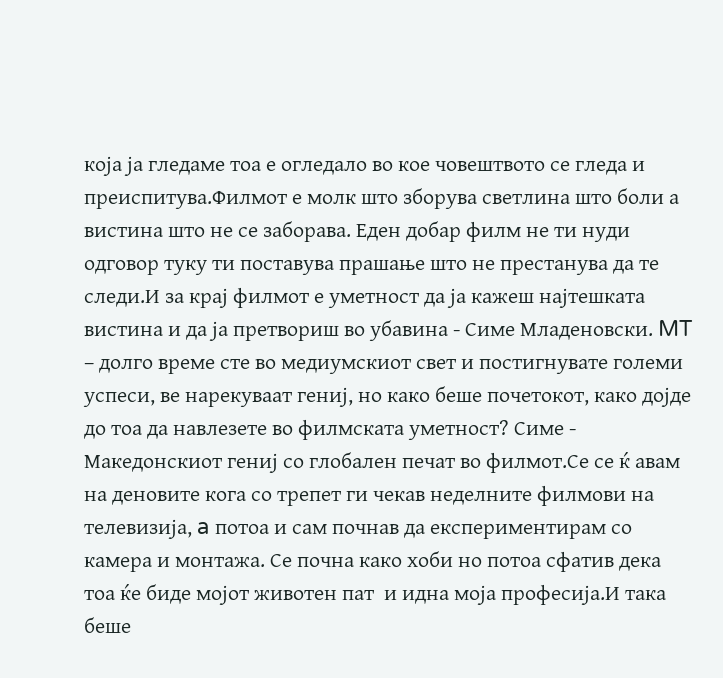која ја гледаме тоа е огледало во кое човештвото се гледа и преиспитува.Филмот е молк што зборува светлина што боли а вистина што не се заборава. Еден добар филм не ти нуди одговор туку ти поставува прашање што не престанува да те следи.И за крај филмот е уметност да ја кажеш најтешката вистина и да ја претвориш во убавина - Симе Младеновски. MT – долго време сте во медиумскиот свет и постигнувате големи успеси, ве нарекуваат гениј, но како беше почетокот, како дојде до тоа да навлезете во филмската уметност? Симе - Македонскиот гениј со глобален печат во филмот.Се се ќ авам на деновите кога со трепет ги чекав неделните филмови на телевизија, a потоа и сам почнав да експериментирам со камера и монтажа. Се почна како хоби но потоа сфатив дека тоа ќе биде мојот животен пат  и идна моја професија.И така беше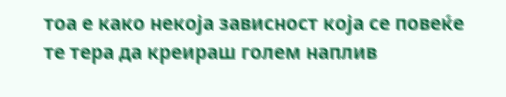тоа е како некоја зависност која се повеќе те тера да креираш голем наплив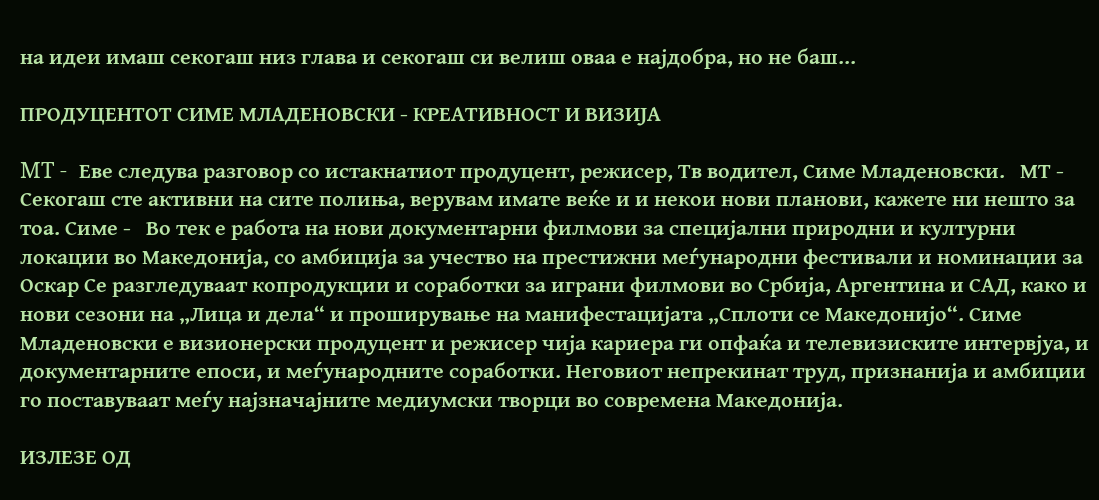на идеи имаш секогаш низ глава и секогаш си велиш оваа е најдобра, но не баш...

ПРОДУЦЕНТОТ СИМЕ МЛАДЕНОВСКИ - КРЕАТИВНОСТ И ВИЗИЈА

MT -  Еве следува разговор со истакнатиот продуцент, режисер, Тв водител, Симе Младеновски.   МТ - Секогаш сте активни на сите полиња, верувам имате веќе и и некои нови планови, кажете ни нешто за тоа. Симе -   Во тек е работа на нови документарни филмови за специјални природни и културни локации во Македонија, со амбиција за учество на престижни меѓународни фестивали и номинации за Оскар Се разгледуваат копродукции и соработки за играни филмови во Србија, Аргентина и САД, како и нови сезони на „Лица и дела“ и проширување на манифестацијата „Сплоти се Македонијо“. Симе Младеновски е визионерски продуцент и режисер чија кариера ги опфаќа и телевизиските интервјуа, и документарните епоси, и меѓународните соработки. Неговиот непрекинат труд, признанија и амбиции го поставуваат меѓу најзначајните медиумски творци во современа Македонија.

ИЗЛЕЗЕ ОД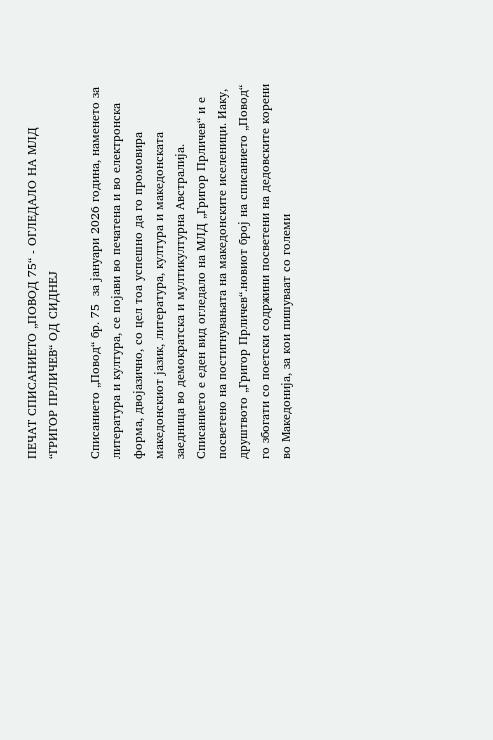ПЕЧАТ СПИСАНИЕТО „ПОВОД 75“ - ОГЛЕДАЛО НА МЛД “ГРИГОР ПРЛИЧЕВ“ ОД СИДНЕЈ

Списанието „Повод“ бр. 75  за јануари 2026 година, наменето за литература и култура, се појави во печатена и во електронска форма, двојазично, со цел тоа успешно да го промовира македонскиот јазик, литература, култура и македонската заедница во демократска и мултикултурна Австралија. Списанието е еден вид огледало на МЛД „Григор Прличев“ и е посветено на постигнувањата на македонските иселеници. Иаку, друштвото „Григор Прличев“.новиот број на списанието „Повод“ го збогати со поетски содржини посветeни на дедовските корени во Македонија, за кои пишуваат со големи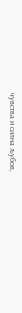чувства и силна љубов,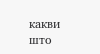какви што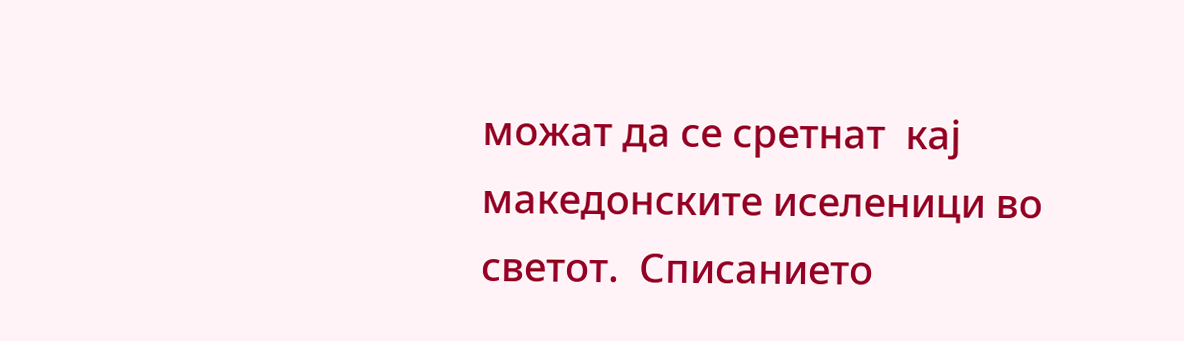можат да се сретнат  кај македонските иселеници во светот.  Списанието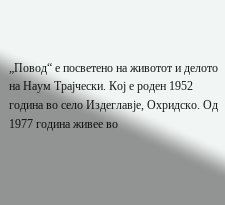„Повод“ е посветено на животот и делото на Наум Трајчески. Кој е роден 1952 година во село Издеглавје, Охридско. Од 1977 година живее во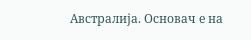Австралија. Основач е на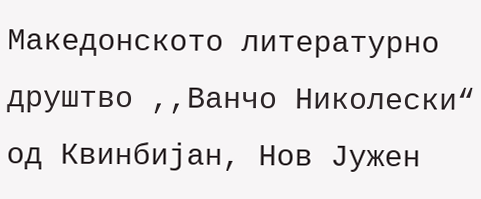Македонското литературно друштво ,,Ванчо Николески“ од Квинбијан, Нов Јужен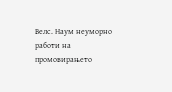Велс. Наум неуморно работи на промовирањето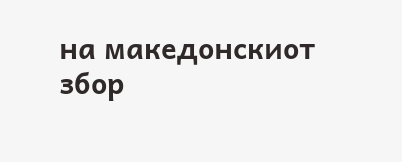на македонскиот збор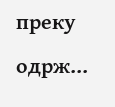преку одрж...